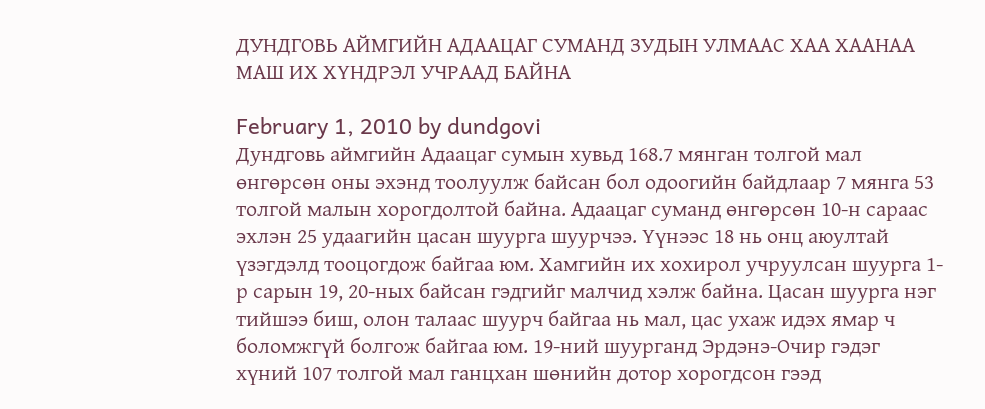ДУНДГОВЬ АЙМГИЙН АДААЦАГ СУМАНД ЗУДЫН УЛМААС ХАА ХААНАА МАШ ИХ ХҮНДРЭЛ УЧРААД БАЙНА

February 1, 2010 by dundgovi
Дундговь аймгийн Адаацаг сумын хувьд 168.7 мянган толгой мал өнгөрсөн оны эхэнд тоолуулж байсан бол одоогийн байдлаар 7 мянга 53 толгой малын хорогдолтой байна. Адаацаг суманд өнгөрсөн 10-н сараас эхлэн 25 удаагийн цасан шуурга шуурчээ. Үүнээс 18 нь онц аюултай үзэгдэлд тооцогдож байгаа юм. Хамгийн их хохирол учруулсан шуурга 1-р сарын 19, 20-ных байсан гэдгийг малчид хэлж байна. Цасан шуурга нэг тийшээ биш, олон талаас шуурч байгаа нь мал, цас ухаж идэх ямар ч боломжгүй болгож байгаа юм. 19-ний шуурганд Эрдэнэ-Очир гэдэг хүний 107 толгой мал ганцхан шөнийн дотор хорогдсон гээд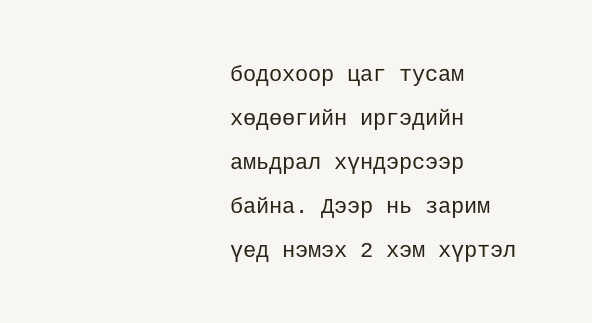бодохоор цаг тусам хөдөөгийн иргэдийн амьдрал хүндэрсээр байна. Дээр нь зарим үед нэмэх 2 хэм хүртэл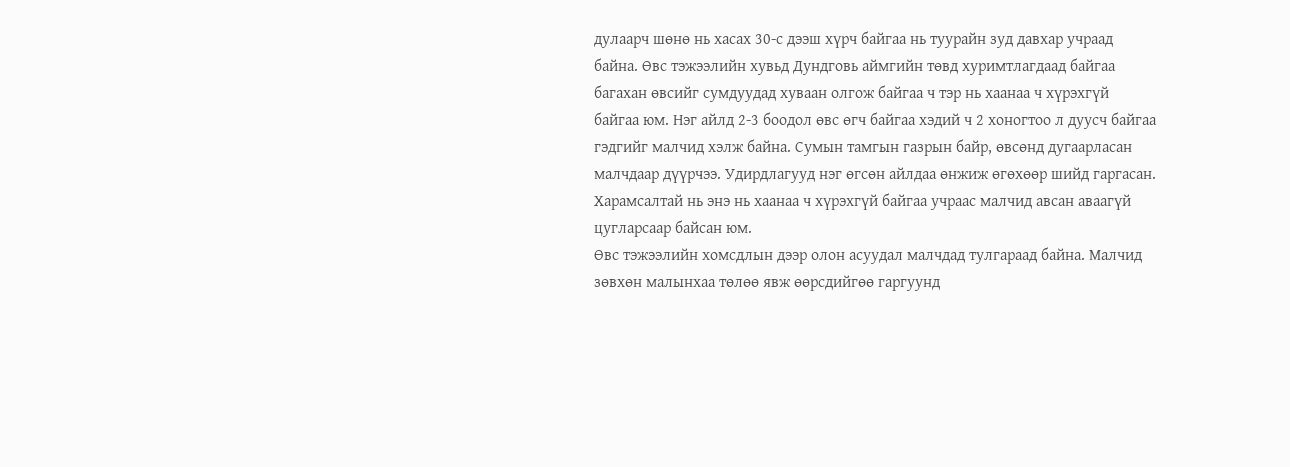дулаарч шөнө нь хасах 30-с дээш хүрч байгаа нь туурайн зуд давхар учраад байна. Өвс тэжээлийн хувьд Дундговь аймгийн төвд хуримтлагдаад байгаа багахан өвсийг сумдуудад хуваан олгож байгаа ч тэр нь хаанаа ч хүрэхгүй байгаа юм. Нэг айлд 2-3 боодол өвс өгч байгаа хэдий ч 2 хоногтоо л дуусч байгаа гэдгийг малчид хэлж байна. Сумын тамгын газрын байр, өвсөнд дугаарласан малчдаар дүүрчээ. Удирдлагууд нэг өгсөн айлдаа өнжиж өгөхөөр шийд гаргасан. Харамсалтай нь энэ нь хаанаа ч хүрэхгүй байгаа учраас малчид авсан аваагүй цугларсаар байсан юм.
Өвс тэжээлийн хомсдлын дээр олон асуудал малчдад тулгараад байна. Малчид зөвхөн малынхаа төлөө явж өөрсдийгөө гаргуунд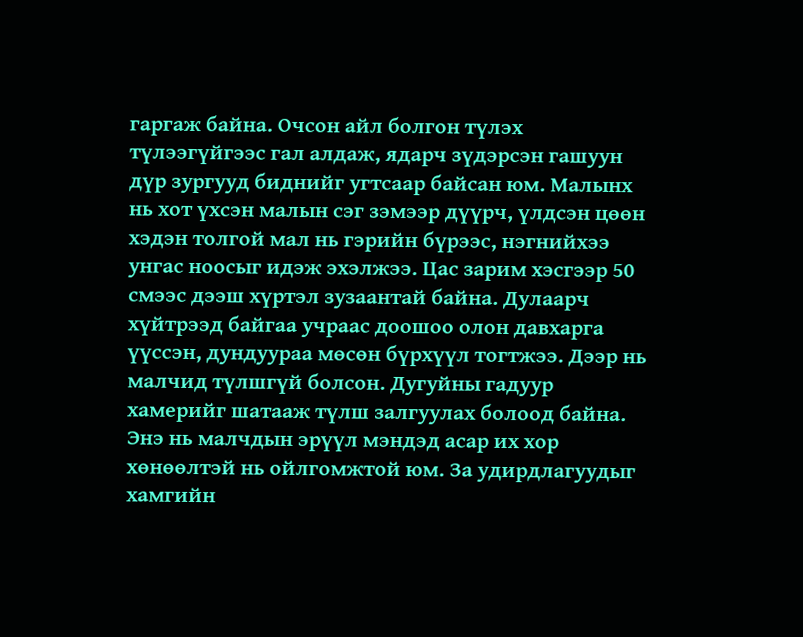гаргаж байна. Очсон айл болгон түлэх түлээгүйгээс гал алдаж, ядарч зүдэрсэн гашуун дүр зургууд биднийг угтсаар байсан юм. Малынх нь хот үхсэн малын сэг зэмээр дүүрч, үлдсэн цөөн хэдэн толгой мал нь гэрийн бүрээс, нэгнийхээ унгас ноосыг идэж эхэлжээ. Цас зарим хэсгээр 50 смээс дээш хүртэл зузаантай байна. Дулаарч хүйтрээд байгаа учраас доошоо олон давхарга үүссэн, дундуураа мөсөн бүрхүүл тогтжээ. Дээр нь малчид түлшгүй болсон. Дугуйны гадуур хамерийг шатааж түлш залгуулах болоод байна. Энэ нь малчдын эрүүл мэндэд асар их хор хөнөөлтэй нь ойлгомжтой юм. За удирдлагуудыг хамгийн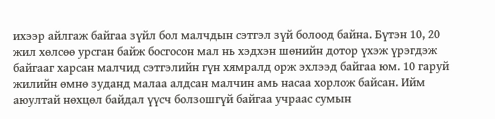ихээр айлгаж байгаа зүйл бол малчдын сэтгэл зүй болоод байна. Бүтэн 10, 20 жил хөлсөө урсган байж босгосон мал нь хэдхэн шөнийн дотор үхэж үрэгдэж байгааг харсан малчид сэтгэлийн гүн хямралд орж эхлээд байгаа юм. 10 гаруй жилийн өмнө зуданд малаа алдсан малчин амь насаа хорлож байсан. Ийм аюултай нөхцөл байдал үүсч болзошгүй байгаа учраас сумын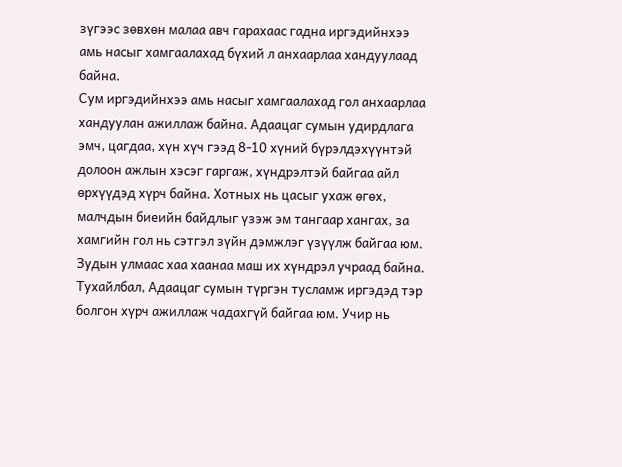зүгээс зөвхөн малаа авч гарахаас гадна иргэдийнхээ амь насыг хамгаалахад бүхий л анхаарлаа хандуулаад байна.
Сум иргэдийнхээ амь насыг хамгаалахад гол анхаарлаа хандуулан ажиллаж байна. Адаацаг сумын удирдлага эмч, цагдаа, хүн хүч гээд 8-10 хүний бүрэлдэхүүнтэй долоон ажлын хэсэг гаргаж, хүндрэлтэй байгаа айл өрхүүдэд хүрч байна. Хотных нь цасыг ухаж өгөх, малчдын биеийн байдлыг үзэж эм тангаар хангах, за хамгийн гол нь сэтгэл зүйн дэмжлэг үзүүлж байгаа юм.
Зудын улмаас хаа хаанаа маш их хүндрэл учраад байна. Тухайлбал, Адаацаг сумын түргэн тусламж иргэдэд тэр болгон хүрч ажиллаж чадахгүй байгаа юм. Учир нь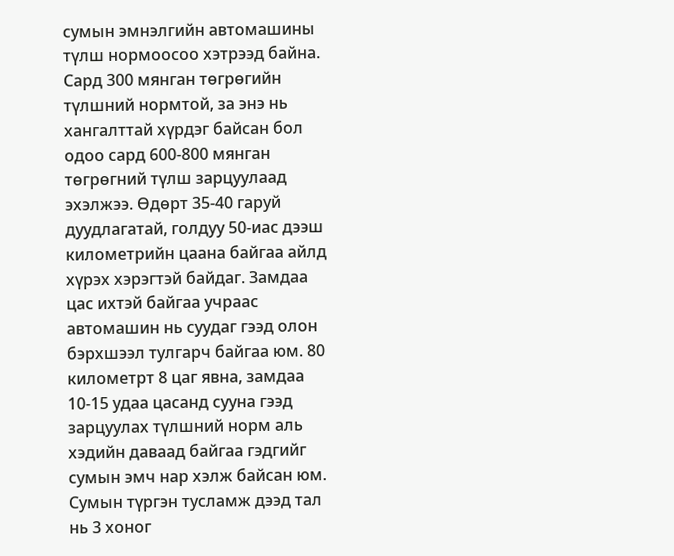сумын эмнэлгийн автомашины түлш нормоосоо хэтрээд байна. Сард 300 мянган төгрөгийн түлшний нормтой, за энэ нь хангалттай хүрдэг байсан бол одоо сард 600-800 мянган төгрөгний түлш зарцуулаад эхэлжээ. Өдөрт 35-40 гаруй дуудлагатай, голдуу 50-иас дээш километрийн цаана байгаа айлд хүрэх хэрэгтэй байдаг. Замдаа цас ихтэй байгаа учраас автомашин нь суудаг гээд олон бэрхшээл тулгарч байгаа юм. 80 километрт 8 цаг явна, замдаа 10-15 удаа цасанд сууна гээд зарцуулах түлшний норм аль хэдийн даваад байгаа гэдгийг сумын эмч нар хэлж байсан юм.
Сумын түргэн тусламж дээд тал нь 3 хоног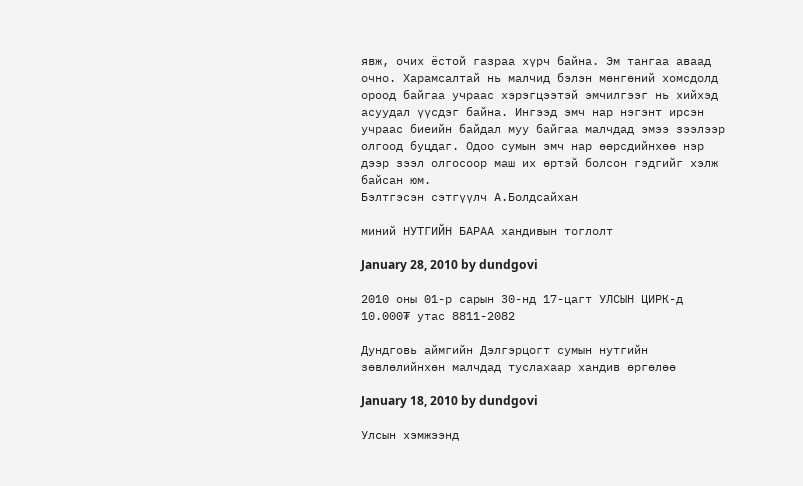явж, очих ёстой газраа хүрч байна. Эм тангаа аваад очно. Харамсалтай нь малчид бэлэн мөнгөний хомсдолд ороод байгаа учраас хэрэгцээтэй эмчилгээг нь хийхэд асуудал үүсдэг байна. Ингээд эмч нар нэгэнт ирсэн учраас биеийн байдал муу байгаа малчдад эмээ зээлээр олгоод буцдаг. Одоо сумын эмч нар өөрсдийнхөө нэр дээр зээл олгосоор маш их өртэй болсон гэдгийг хэлж байсан юм.
Бэлтгэсэн сэтгүүлч А.Болдсайхан

миний НУТГИЙН БАРАА хандивын тоглолт

January 28, 2010 by dundgovi

2010 оны 01-р сарын 30-нд 17-цагт УЛСЫН ЦИРК-д 10.000₮ утас 8811-2082

Дундговь аймгийн Дэлгэрцогт сумын нутгийн зөвлөлийнхөн малчдад туслахаар хандив өргөлөө

January 18, 2010 by dundgovi

Улсын хэмжээнд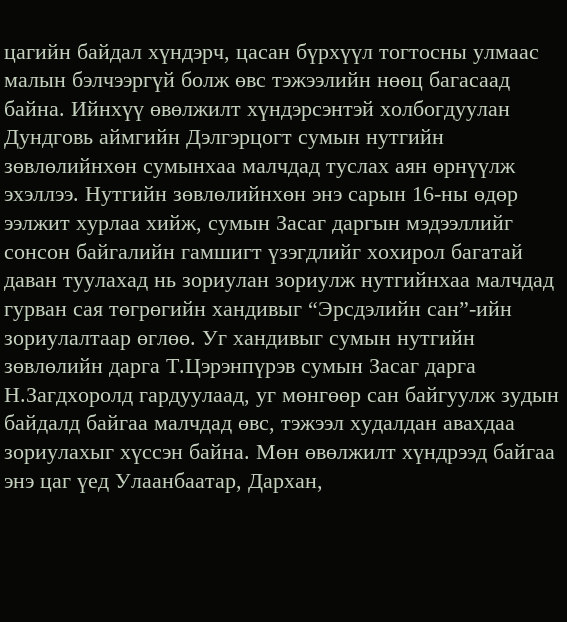цагийн байдал хүндэрч, цасан бүрхүүл тогтосны улмаас малын бэлчээргүй болж өвс тэжээлийн нөөц багасаад байна. Ийнхүү өвөлжилт хүндэрсэнтэй холбогдуулан Дундговь аймгийн Дэлгэрцогт сумын нутгийн зөвлөлийнхөн сумынхаа малчдад туслах аян өрнүүлж эхэллээ. Нутгийн зөвлөлийнхөн энэ сарын 16-ны өдөр ээлжит хурлаа хийж, сумын Засаг даргын мэдээллийг сонсон байгалийн гамшигт үзэгдлийг хохирол багатай даван туулахад нь зориулан зориулж нутгийнхаа малчдад гурван сая төгрөгийн хандивыг “Эрсдэлийн сан”-ийн зориулалтаар өглөө. Уг хандивыг сумын нутгийн зөвлөлийн дарга Т.Цэрэнпүрэв сумын Засаг дарга Н.Загдхоролд гардуулаад, уг мөнгөөр сан байгуулж зудын байдалд байгаа малчдад өвс, тэжээл худалдан авахдаа зориулахыг хүссэн байна. Мөн өвөлжилт хүндрээд байгаа энэ цаг үед Улаанбаатар, Дархан,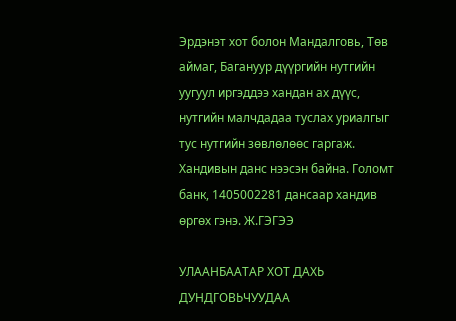Эрдэнэт хот болон Мандалговь, Төв аймаг, Багануур дүүргийн нутгийн уугуул иргэддээ хандан ах дүүс, нутгийн малчдадаа туслах уриалгыг тус нутгийн зөвлөлөөс гаргаж. Хандивын данс нээсэн байна. Голомт банк, 1405002281 дансаар хандив өргөх гэнэ. Ж.ГЭГЭЭ

УЛААНБААТАР ХОТ ДАХЬ ДУНДГОВЬЧУУДАА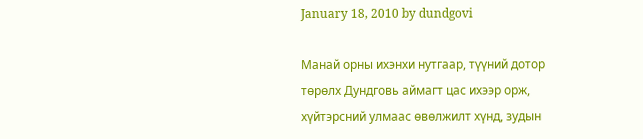January 18, 2010 by dundgovi

Манай орны ихэнхи нутгаар, түүний дотор төрөлх Дундговь аймагт цас ихээр орж, хүйтэрсний улмаас өвөлжилт хүнд, зудын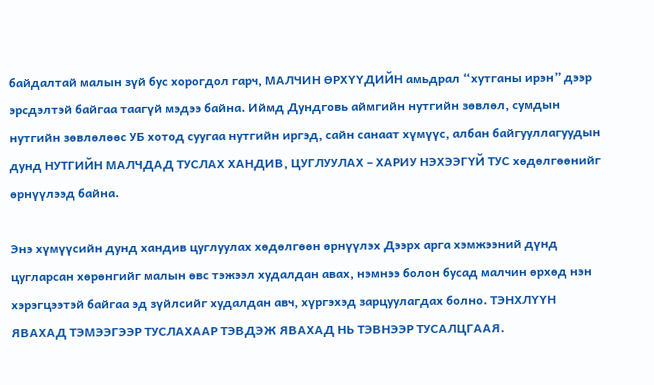байдалтай малын зүй бус хорогдол гарч, МАЛЧИН ӨРХҮҮДИЙН амьдрал “хутганы ирэн” дээр эрсдэлтэй байгаа таагүй мэдээ байна. Иймд Дундговь аймгийн нутгийн зөвлөл, сумдын нутгийн зөвлөлөөс УБ хотод суугаа нутгийн иргэд, сайн санаат хүмүүс, албан байгууллагуудын дунд НУТГИЙН МАЛЧДАД ТУСЛАХ ХАНДИВ, ЦУГЛУУЛАХ – ХАРИУ НЭХЭЭГҮЙ ТУС хөдөлгөөнийг өрнүүлээд байна.

Энэ хүмүүсийн дунд хандив цуглуулах хөдөлгөөн өрнүүлэх Дээрх арга хэмжээний дүнд цугларсан хөрөнгийг малын өвс тэжээл худалдан авах, нэмнээ болон бусад малчин өрхөд нэн хэрэгцээтэй байгаа эд зүйлсийг худалдан авч, хүргэхэд зарцуулагдах болно. ТЭНХЛҮҮН ЯВАХАД ТЭМЭЭГЭЭР ТУСЛАХААР ТЭВДЭЖ ЯВАХАД НЬ ТЭВНЭЭР ТУСАЛЦГААЯ.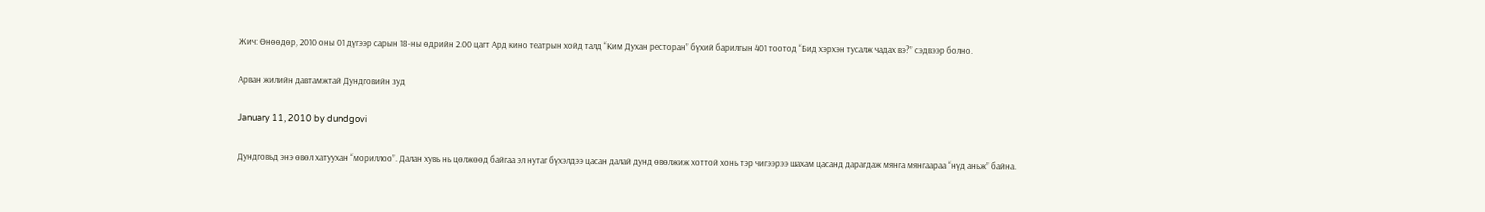Жич: Өнөөдөр, 2010 оны 01 дүгээр сарын 18-ны өдрийн 2.00 цагт Ард кино театрын хойд талд “Ким Духан ресторан” бүхий барилгын 401 тоотод “Бид хэрхэн тусалж чадах вэ?” сэдвээр болно.

Арван жилийн давтамжтай Дундговийн зуд

January 11, 2010 by dundgovi

Дундговьд энэ өвөл хатуухан “мориллоо”. Далан хувь нь цөлжөөд байгаа эл нутаг бүхэлдээ цасан далай дунд өвөлжиж хоттой хонь тэр чигээрээ шахам цасанд дарагдаж мянга мянгаараа “нүд аньж” байна.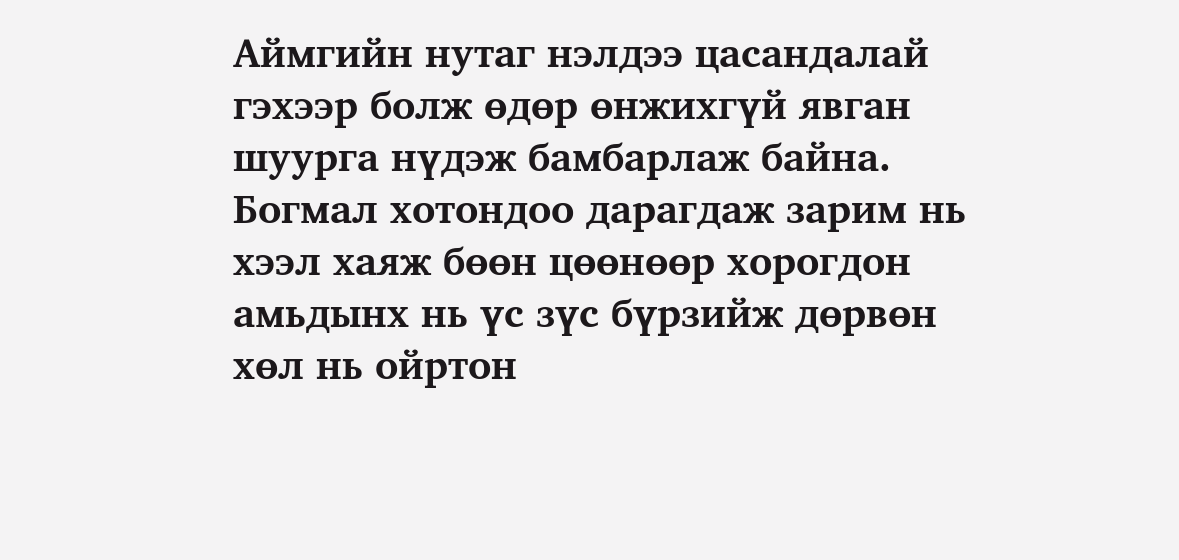Аймгийн нутаг нэлдээ цасандалай гэхээр болж өдөр өнжихгүй явган шуурга нүдэж бамбарлаж байна. Богмал хотондоо дарагдаж зарим нь хээл хаяж бөөн цөөнөөр хорогдон амьдынх нь үс зүс бүрзийж дөрвөн хөл нь ойртон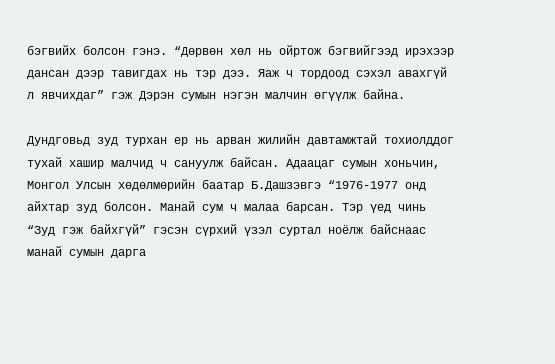бэгвийх болсон гэнэ. “Дөрвөн хөл нь ойртож бэгвийгээд ирэхээр дансан дээр тавигдах нь тэр дээ. Яаж ч тордоод сэхэл авахгүй л явчихдаг” гэж Дэрэн сумын нэгэн малчин өгүүлж байна.

Дундговьд зуд турхан ер нь арван жилийн давтамжтай тохиолддог тухай хашир малчид ч сануулж байсан. Адаацаг сумын хоньчин, Монгол Улсын хөдөлмөрийн баатар Б.Дашзэвгэ “1976-1977 онд айхтар зуд болсон. Манай сум ч малаа барсан. Тэр үед чинь “Зуд гэж байхгүй” гэсэн сүрхий үзэл суртал ноёлж байснаас манай сумын дарга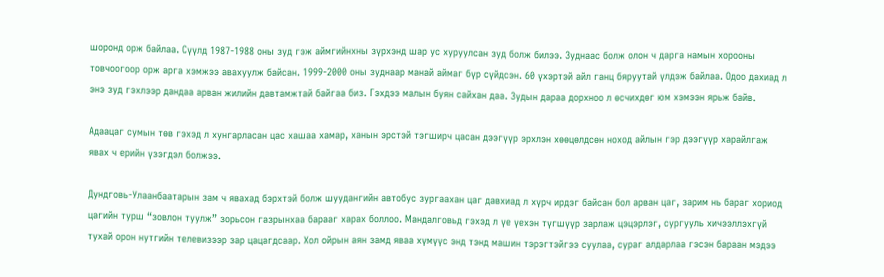шоронд орж байлаа. Сүүлд 1987-1988 оны зуд гэж аймгийнхны зүрхэнд шар ус хуруулсан зуд болж билээ. Зуднаас болж олон ч дарга намын хорооны товчоогоор орж арга хэмжээ авахуулж байсан. 1999-2000 оны зуднаар манай аймаг бүр сүйдсэн. 60 үхэртэй айл ганц бяруутай үлдэж байлаа. Одоо дахиад л энэ зуд гэхлээр дандаа арван жилийн давтамжтай байгаа биз. Гэхдээ малын буян сайхан даа. Зудын дараа дорхноо л өсчихдөг юм хэмээн ярьж байв.

Адаацаг сумын төв гэхэд л хунгарласан цас хашаа хамар, ханын эрстэй тэгширч цасан дээгүүр эрхлэн хөөцөлдсөн ноход айлын гэр дээгүүр харайлгаж явах ч ерийн үзэгдэл болжээ.

Дундговь-Улаанбаатарын зам ч явахад бэрхтэй болж шуудангийн автобус зургаахан цаг давхиад л хүрч ирдэг байсан бол арван цаг, зарим нь бараг хориод цагийн турш “зовлон туулж” зорьсон газрынхаа барааг харах боллоо. Мандалговьд гэхэд л үе үехэн түгшүүр зарлаж цэцэрлэг, сургууль хичээллэхгүй тухай орон нутгийн телевизээр зар цацагдсаар. Хол ойрын аян замд яваа хүмүүс энд тэнд машин тэрэгтэйгээ суулаа, сураг алдарлаа гэсэн бараан мэдээ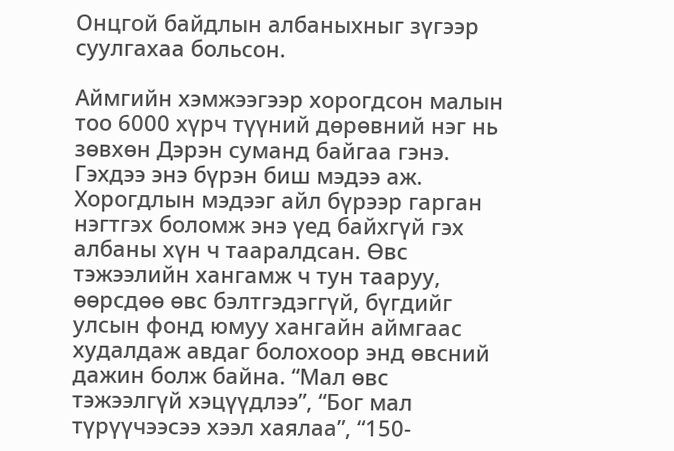Онцгой байдлын албаныхныг зүгээр суулгахаа больсон.

Аймгийн хэмжээгээр хорогдсон малын тоо 6000 хүрч түүний дөрөвний нэг нь зөвхөн Дэрэн суманд байгаа гэнэ. Гэхдээ энэ бүрэн биш мэдээ аж. Хорогдлын мэдээг айл бүрээр гарган нэгтгэх боломж энэ үед байхгүй гэх албаны хүн ч тааралдсан. Өвс тэжээлийн хангамж ч тун тааруу, өөрсдөө өвс бэлтгэдэггүй, бүгдийг улсын фонд юмуу хангайн аймгаас худалдаж авдаг болохоор энд өвсний дажин болж байна. “Мал өвс тэжээлгүй хэцүүдлээ”, “Бог мал түрүүчээсээ хээл хаялаа”, “150-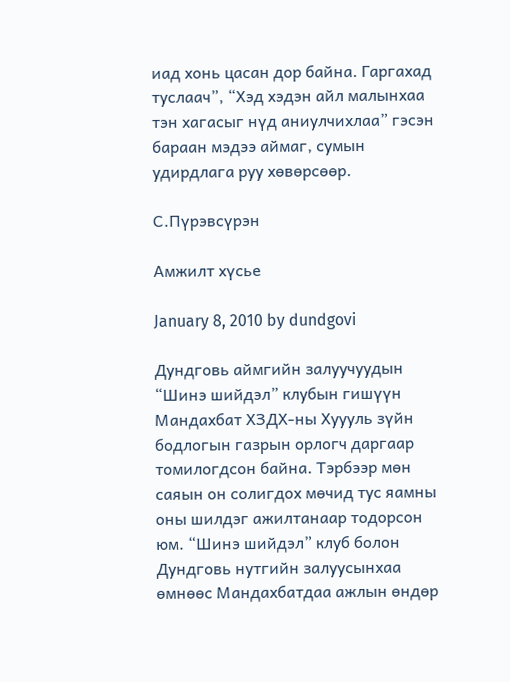иад хонь цасан дор байна. Гаргахад туслаач”, “Хэд хэдэн айл малынхаа тэн хагасыг нүд аниулчихлаа” гэсэн бараан мэдээ аймаг, сумын удирдлага руу хөвөрсөөр.

С.Пүрэвсүрэн

Амжилт хүсье

January 8, 2010 by dundgovi

Дундговь аймгийн залуучуудын “Шинэ шийдэл” клубын гишүүн Мандахбат ХЗДХ-ны Хуууль зүйн бодлогын газрын орлогч даргаар томилогдсон байна. Тэрбээр мөн саяын он солигдох мөчид тус яамны оны шилдэг ажилтанаар тодорсон юм. “Шинэ шийдэл” клуб болон Дундговь нутгийн залуусынхаа өмнөөс Мандахбатдаа ажлын өндөр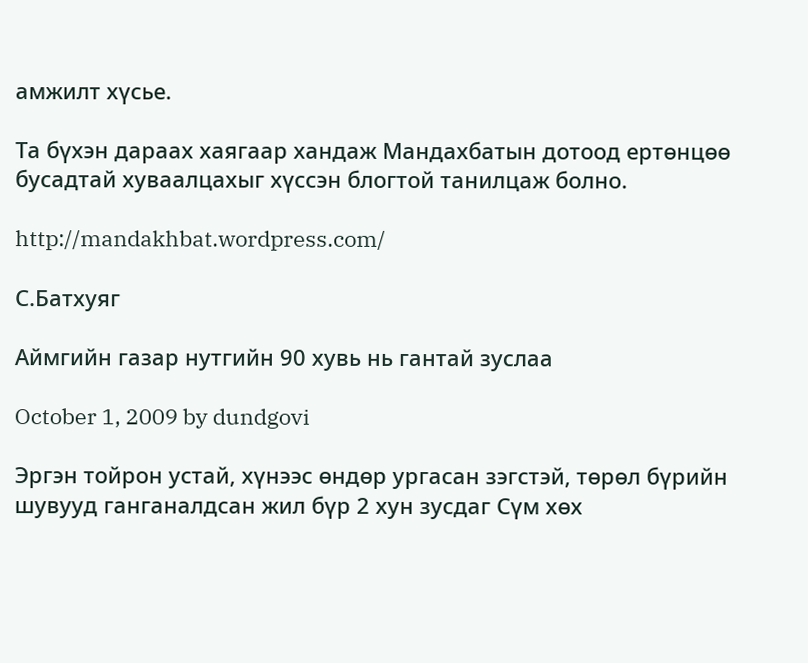амжилт хүсье.

Та бүхэн дараах хаягаар хандаж Мандахбатын дотоод ертөнцөө бусадтай хуваалцахыг хүссэн блогтой танилцаж болно.

http://mandakhbat.wordpress.com/

С.Батхуяг

Аймгийн газар нутгийн 90 хувь нь гантай зуслаа

October 1, 2009 by dundgovi

Эргэн тойрон устай, хүнээс өндөр ургасан зэгстэй, төрөл бүрийн шувууд ганганалдсан жил бүр 2 хун зусдаг Сүм хөх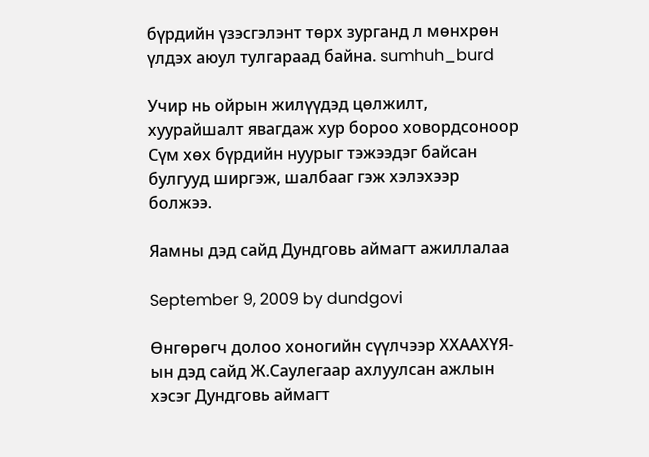бүрдийн үзэсгэлэнт төрх зурганд л мөнхрөн үлдэх аюул тулгараад байна. sumhuh_burd

Учир нь ойрын жилүүдэд цөлжилт, хуурайшалт явагдаж хур бороо ховордсоноор Сүм хөх бүрдийн нуурыг тэжээдэг байсан булгууд ширгэж, шалбааг гэж хэлэхээр болжээ.

Яамны дэд сайд Дундговь аймагт ажиллалаа

September 9, 2009 by dundgovi

Өнгөрөгч долоо хоногийн сүүлчээр ХХААХҮЯ- ын дэд сайд Ж.Саулегаар ахлуулсан ажлын хэсэг Дундговь аймагт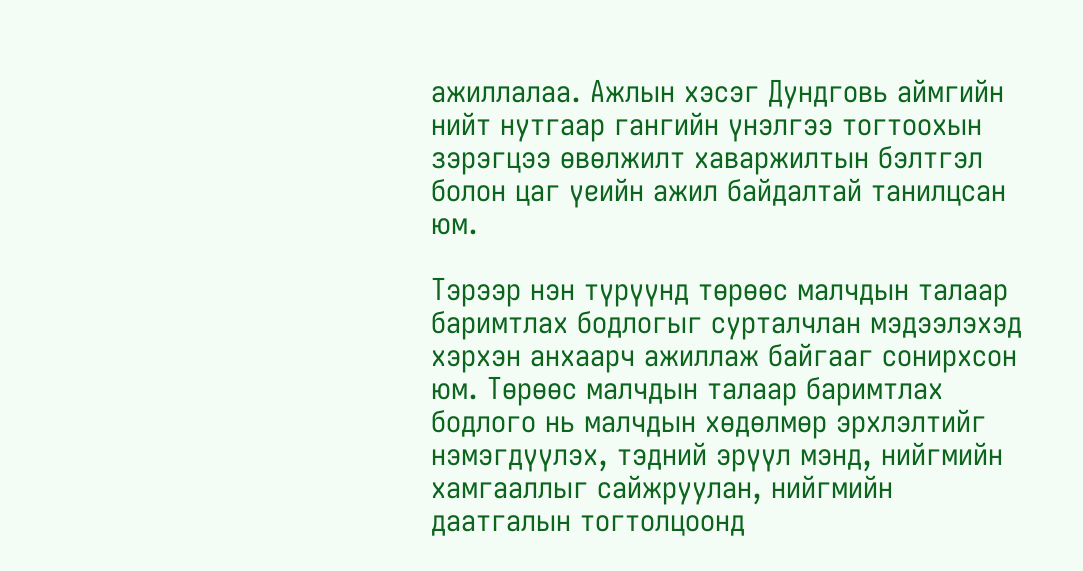ажиллалаа. Ажлын хэсэг Дундговь аймгийн нийт нутгаар гангийн үнэлгээ тогтоохын зэрэгцээ өвөлжилт хаваржилтын бэлтгэл болон цаг үеийн ажил байдалтай танилцсан юм.

Тэрээр нэн түрүүнд төрөөс малчдын талаар баримтлах бодлогыг сурталчлан мэдээлэхэд хэрхэн анхаарч ажиллаж байгааг сонирхсон юм. Төрөөс малчдын талаар баримтлах бодлого нь малчдын хөдөлмөр эрхлэлтийг нэмэгдүүлэх, тэдний эрүүл мэнд, нийгмийн хамгааллыг сайжруулан, нийгмийн даатгалын тогтолцоонд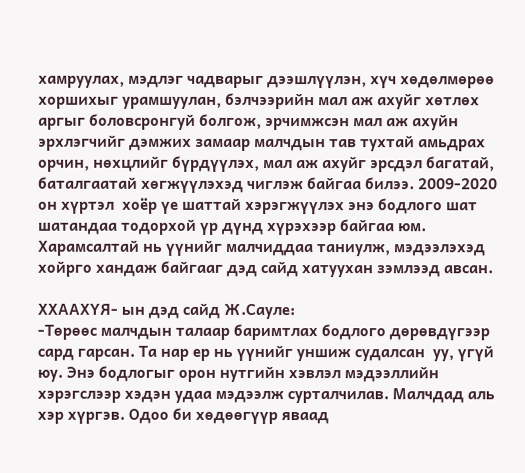хамруулах, мэдлэг чадварыг дээшлүүлэн, хүч хөдөлмөрөө хоршихыг урамшуулан, бэлчээрийн мал аж ахуйг хөтлөх  аргыг боловсронгуй болгож, эрчимжсэн мал аж ахуйн эрхлэгчийг дэмжих замаар малчдын тав тухтай амьдрах орчин, нөхцлийг бүрдүүлэх, мал аж ахуйг эрсдэл багатай, баталгаатай хөгжүүлэхэд чиглэж байгаа билээ. 2009-2020 он хүртэл  хоёр үе шаттай хэрэгжүүлэх энэ бодлого шат шатандаа тодорхой үр дүнд хүрэхээр байгаа юм. Харамсалтай нь үүнийг малчиддаа таниулж, мэдээлэхэд хойрго хандаж байгааг дэд сайд хатуухан зэмлээд авсан.

ХХААХҮЯ- ын дэд сайд Ж.Сауле:
-Төрөөс малчдын талаар баримтлах бодлого дөрөвдүгээр сард гарсан. Та нар ер нь үүнийг уншиж судалсан  уу, үгүй юу. Энэ бодлогыг орон нутгийн хэвлэл мэдээллийн хэрэгслээр хэдэн удаа мэдээлж сурталчилав. Малчдад аль хэр хүргэв. Одоо би хөдөөгүүр яваад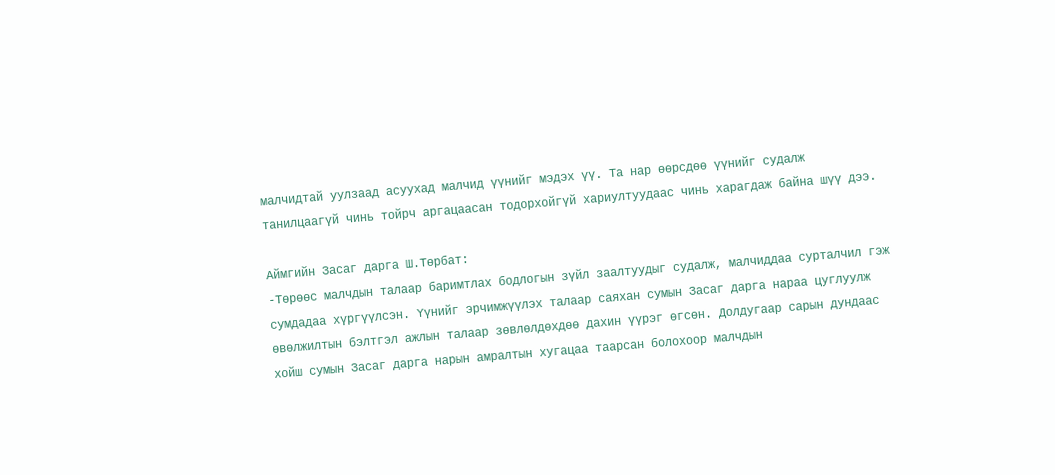малчидтай уулзаад асуухад малчид үүнийг мэдэх үү. Та нар өөрсдөө үүнийг судалж танилцаагүй чинь тойрч аргацаасан тодорхойгүй хариултуудаас чинь харагдаж байна шүү дээ.

Аймгийн Засаг дарга Ш.Төрбат:
-Төрөөс малчдын талаар баримтлах бодлогын зүйл заалтуудыг судалж, малчиддаа сурталчил гэж сумдадаа хүргүүлсэн. Үүнийг эрчимжүүлэх талаар саяхан сумын Засаг дарга нараа цуглуулж өвөлжилтын бэлтгэл ажлын талаар зөвлөлдөхдөө дахин үүрэг өгсөн. Долдугаар сарын дундаас хойш сумын Засаг дарга нарын амралтын хугацаа таарсан болохоор малчдын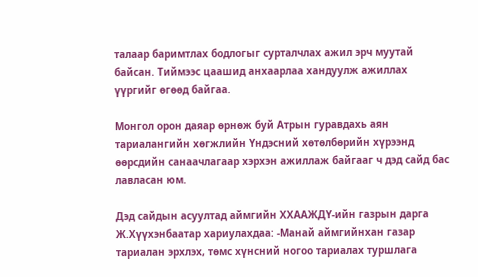талаар баримтлах бодлогыг сурталчлах ажил эрч муутай байсан. Тиймээс цаашид анхаарлаа хандуулж ажиллах  үүргийг өгөөд байгаа.

Монгол орон даяар өрнөж буй Атрын гуравдахь аян тариалангийн хөгжлийн Үндэсний хөтөлбөрийн хүрээнд өөрсдийн санаачлагаар хэрхэн ажиллаж байгааг ч дэд сайд бас лавласан юм.

Дэд сайдын асуултад аймгийн ХХААЖДҮ-ийн газрын дарга Ж.Хүүхэнбаатар хариулахдаа: -Манай аймгийнхан газар тариалан эрхлэх, төмс хүнсний ногоо тариалах туршлага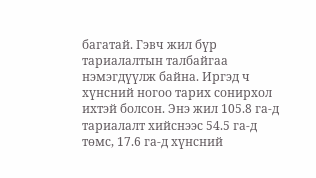багатай. Гэвч жил бүр тариалалтын талбайгаа нэмэгдүүлж байна. Иргэд ч хүнсний ногоо тарих сонирхол ихтэй болсон. Энэ жил 105.8 га-д тариалалт хийснээс 54.5 га-д төмс, 17.6 га-д хүнсний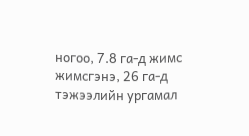ногоо, 7.8 га-д жимс жимсгэнэ, 26 га-д тэжээлийн ургамал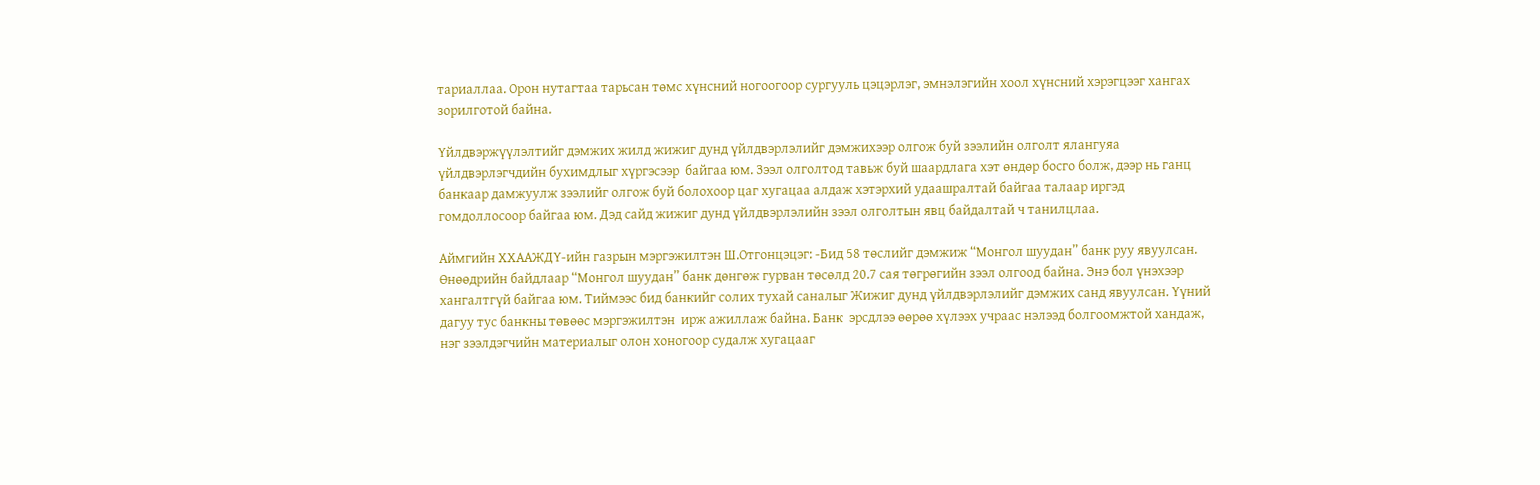тариаллаа. Орон нутагтаа тарьсан төмс хүнсний ногоогоор сургууль цэцэрлэг, эмнэлэгийн хоол хүнсний хэрэгцээг хангах зорилготой байна.

Үйлдвэржүүлэлтийг дэмжих жилд жижиг дунд үйлдвэрлэлийг дэмжихээр олгож буй зээлийн олголт ялангуяа үйлдвэрлэгчдийн бухимдлыг хүргэсээр  байгаа юм. Зээл олголтод тавьж буй шаардлага хэт өндөр босго болж, дээр нь ганц банкаар дамжуулж зээлийг олгож буй болохоор цаг хугацаа алдаж хэтэрхий удаашралтай байгаа талаар иргэд гомдоллосоор байгаа юм. Дэд сайд жижиг дунд үйлдвэрлэлийн зээл олголтын явц байдалтай ч танилцлаа.

Аймгийн ХХААЖДҮ-ийн газрын мэргэжилтэн Ш.Отгонцэцэг: -Бид 58 төслийг дэмжиж “Монгол шуудан” банк руу явуулсан. Өнөөдрийн байдлаар “Монгол шуудан” банк дөнгөж гурван төсөлд 20.7 сая төгрөгийн зээл олгоод байна. Энэ бол үнэхээр хангалтгүй байгаа юм. Тиймээс бид банкийг солих тухай саналыг Жижиг дунд үйлдвэрлэлийг дэмжих санд явуулсан. Үүний дагуу тус банкны төвөөс мэргэжилтэн  ирж ажиллаж байна. Банк  эрсдлээ өөрөө хүлээх учраас нэлээд болгоомжтой хандаж, нэг зээлдэгчийн материалыг олон хоногоор судалж хугацааг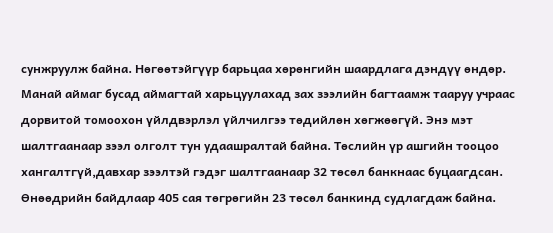сунжруулж байна. Нөгөөтэйгүүр барьцаа хөрөнгийн шаардлага дэндүү өндөр. Манай аймаг бусад аймагтай харьцуулахад зах зээлийн багтаамж тааруу учраас дорвитой томоохон үйлдвэрлэл үйлчилгээ төдийлөн хөгжөөгүй. Энэ мэт шалтгаанаар зээл олголт тун удаашралтай байна. Төслийн үр ашгийн тооцоо хангалтгүй,давхар зээлтэй гэдэг шалтгаанаар 32 төсөл банкнаас буцаагдсан. Өнөөдрийн байдлаар 405 сая төгрөгийн 23 төсөл банкинд судлагдаж байна.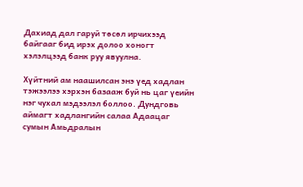Дахиад дал гаруй төсөл ирчихээд байгааг бид ирэх долоо хоногт хэлэлцээд банк руу явуулна.

Хүйтний ам наашилсан энэ үед хадлан тэжээлээ хэрхэн базааж буй нь цаг үеийн нэг чухал мэдээлэл боллоо. Дундговь аймагт хадлангийн салаа Адаацаг сумын Амьдралын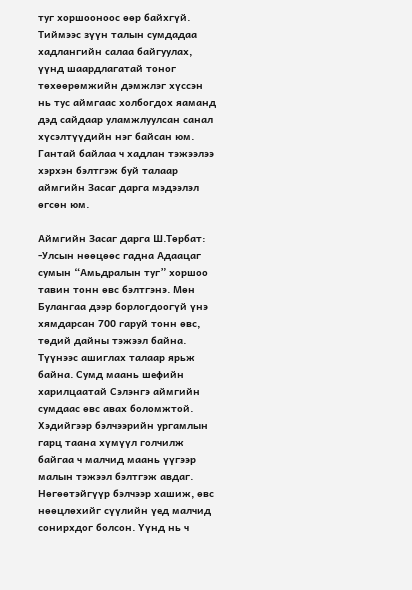туг хоршооноос өөр байхгүй. Тиймээс зүүн талын сумдадаа хадлангийн салаа байгуулах, үүнд шаардлагатай тоног төхөөрөмжийн дэмжлэг хүссэн нь тус аймгаас холбогдох яаманд дэд сайдаар уламжлуулсан санал хүсэлтүүдийн нэг байсан юм.  Гантай байлаа ч хадлан тэжээлээ хэрхэн бэлтгэж буй талаар аймгийн Засаг дарга мэдээлэл өгсөн юм.

Аймгийн Засаг дарга Ш.Төрбат: -Улсын нөөцөөс гадна Адаацаг сумын “Амьдралын туг” хоршоо тавин тонн өвс бэлтгэнэ. Мөн Булангаа дээр борлогдоогүй үнэ хямдарсан 700 гаруй тонн өвс, төдий дайны тэжээл байна. Түүнээс ашиглах талаар ярьж байна. Сумд маань шефийн харилцаатай Сэлэнгэ аймгийн сумдаас өвс авах боломжтой. Хэдийгээр бэлчээрийн ургамлын гарц таана хүмүүл голчилж байгаа ч малчид маань үүгээр малын тэжээл бэлтгэж авдаг. Нөгөөтэйгүүр бэлчээр хашиж, өвс нөөцлөхийг сүүлийн үед малчид сонирхдог болсон. Үүнд нь ч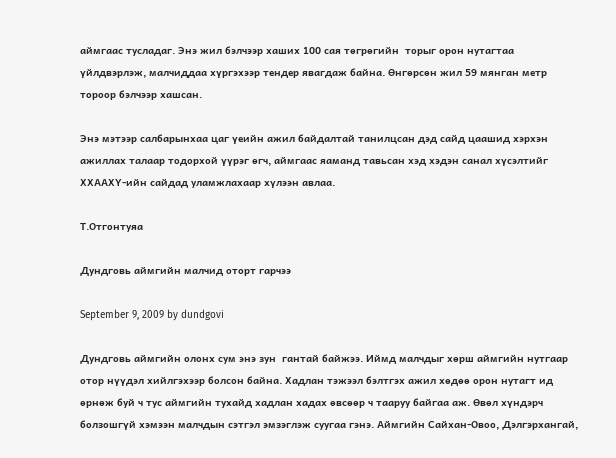аймгаас тусладаг. Энэ жил бэлчээр хаших 100 сая төгрөгийн  торыг орон нутагтаа үйлдвэрлэж, малчиддаа хүргэхээр тендер явагдаж байна. Өнгөрсөн жил 59 мянган метр тороор бэлчээр хашсан.

Энэ мэтээр салбарынхаа цаг үеийн ажил байдалтай танилцсан дэд сайд цаашид хэрхэн ажиллах талаар тодорхой үүрэг өгч, аймгаас яаманд тавьсан хэд хэдэн санал хүсэлтийг ХХААХҮ-ийн сайдад уламжлахаар хүлээн авлаа.

Т.Отгонтуяа

Дундговь аймгийн малчид оторт гарчээ

September 9, 2009 by dundgovi

Дундговь аймгийн олонх сум энэ зун  гантай байжээ. Иймд малчдыг хөрш аймгийн нутгаар отор нүүдэл хийлгэхээр болсон байна. Хадлан тэжээл бэлтгэх ажил хөдөө орон нутагт ид өрнөж буй ч тус аймгийн тухайд хадлан хадах өвсөөр ч тааруу байгаа аж. Өвөл хүндэрч болзошгүй хэмээн малчдын сэтгэл эмзэглэж суугаа гэнэ. Аймгийн Сайхан-Овоо, Дэлгэрхангай,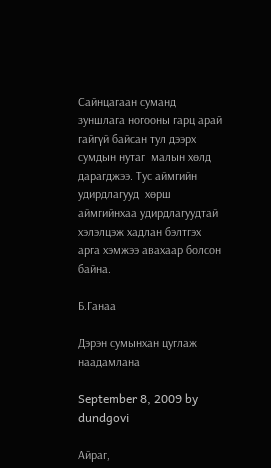Сайнцагаан суманд зуншлага ногооны гарц арай гайгүй байсан тул дээрх сумдын нутаг  малын хөлд дарагджээ. Тус аймгийн удирдлагууд  хөрш аймгийнхаа удирдлагуудтай хэлэлцэж хадлан бэлтгэх арга хэмжээ авахаар болсон байна.

Б.Ганаа

Дэрэн сумынхан цуглаж наадамлана

September 8, 2009 by dundgovi

Айраг,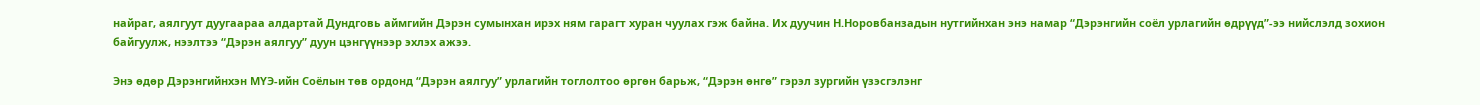найраг, аялгуут дуугаараа алдартай Дундговь аймгийн Дэрэн сумынхан ирэх ням гарагт хуран чуулах гэж байна. Их дуучин Н.Норовбанзадын нутгийнхан энэ намар “Дэрэнгийн соёл урлагийн өдрүүд”-ээ нийслэлд зохион байгуулж, нээлтээ “Дэрэн аялгуу” дуун цэнгүүнээр эхлэх ажээ.

Энэ өдөр Дэрэнгийнхэн МҮЭ-ийн Соёлын төв ордонд “Дэрэн аялгуу” урлагийн тоглолтоо өргөн барьж, “Дэрэн өнгө” гэрэл зургийн үзэсгэлэнг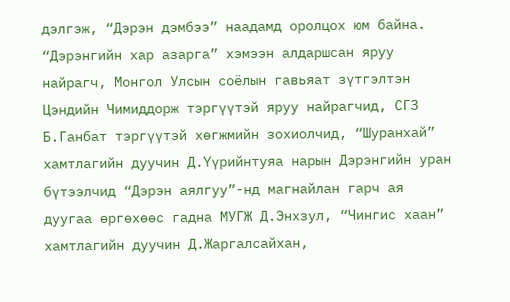дэлгэж, “Дэрэн дэмбээ” наадамд оролцох юм байна. “Дэрэнгийн хар азарга” хэмээн алдаршсан яруу найрагч, Монгол Улсын соёлын гавьяат зүтгэлтэн Цэндийн Чимиддорж тэргүүтэй яруу найрагчид, СГЗ Б.Ганбат тэргүүтэй хөгжмийн зохиолчид, “Шуранхай” хамтлагийн дуучин Д.Үүрийнтуяа нарын Дэрэнгийн уран бүтээлчид “Дэрэн аялгуу”-нд магнайлан гарч ая дуугаа өргөхөөс гадна МУГЖ Д.Энхзул, “Чингис хаан” хамтлагийн дуучин Д.Жаргалсайхан,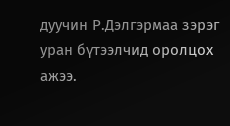дуучин Р.Дэлгэрмаа зэрэг уран бүтээлчид оролцох ажээ.